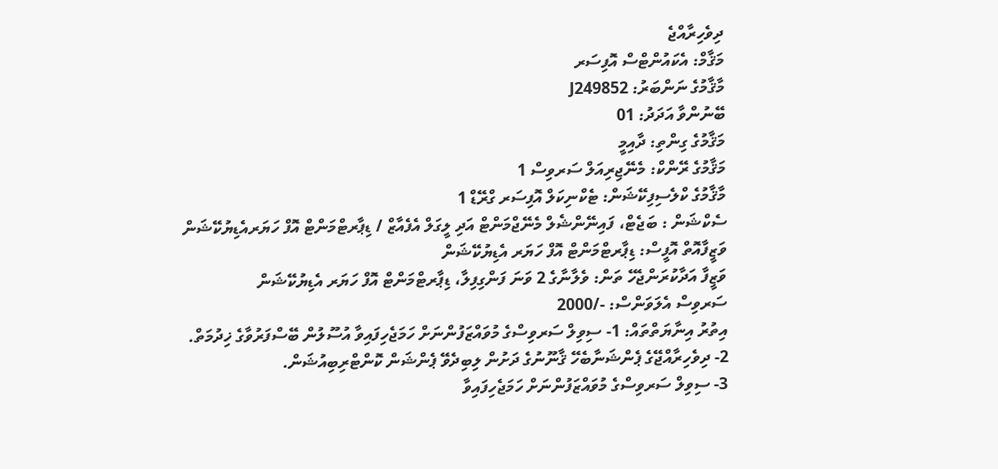ދިވެހިރާއްޖެ
މަޤާމް: އެކައުންޓްސް އޮފިސަރ
މާޤާމުގެ ނަންބަރު: J249852
ބޭނުންވާ އަދަދު: 01
މަޤާމުގެ ގިންތި: ދާއިމީ
މަޤާމުގެ ރޭންކް: މެނޭޖިރިއަލް ސަރވިސް 1
މާޤާމުގެ ކްލެސިފިކޭޝަން: ޓެކްނިކަލް އޮފިސަރ ގްރޭޑް 1
ސެކްޝަން : ބަޖެޓް، ފައިނޭންޝެލް މެނޭޖްމަންޓް އަދި ލީގަލް އެފެއާޒް / ޑިޕާރޓްމަންޓް އޮފް ހަޔަރއެޑިޔުކޭޝަން
ވަޒީފާއޮތް އޮފީސް: ޑިޕާރޓްމަންޓް އޮފް ހަޔަރ އެޑިޔުކޭޝަން
ވަޒީފާ އަދާކުރަންޖެހޭ ތަން: ވެލާނާގެ 2 ވަނަ ފަންގިފިލާ، ޑިޕާރޓްމަންޓް އޮފް ހަޔަރ އެޑިޔުކޭޝަން
ސަރވިސް އެލަވަންސް: -/2000
އިތުރު އިނާޔަތްތައް: 1- ސިވިލް ސަރވިސްގެ މުވައްޒަފުންނަށް ހަމަޖެހިފައިވާ އުސޫލުން ބޭސްފަރުވާގެ ޚިދުމަތް.
2- ދިވެހިރާއްޖޭގެ ޕެންޝަނާބެހޭ ޤާނޫނުގެ ދަށުން ލިބިދެވޭ ޕެންޝަން ކޮންޓްރިބިއުޝަން.
3- ސިވިލް ސަރވިސްގެ މުވައްޒަފުންނަށް ހަމަޖެހިފައިވާ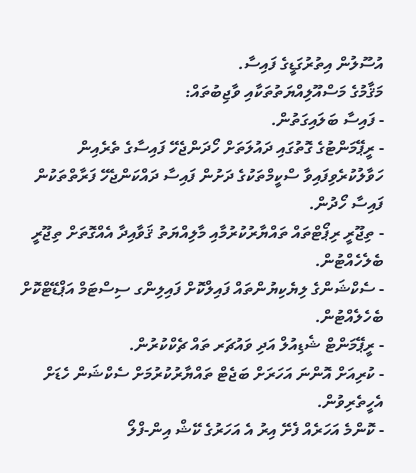އުސޫލުން އިތުރުގަޑީގެ ފައިސާ.
މަޤާމުގެ މަސްއޫލިއްޔަތުތަކާއި ވާޖިބުތައް:
- ފައިސާ ބަލައިގަތުން.
- ރީޕޭމަންޓުގެ ގޮތުގައި ދައުލަތަށް ހޯދަންޖެހޭ ފައިސާގެ ތެރެއިން ހަވާލުކުރެވިފައިވާ ސްކީމްތަކުގެ ދަށުން ފައިސާ ދައްކަންޖެހޭ ފަރާތްތަކުން ފައިސާ ހޯދުން.
- ތިޖޫރީ ރިޕޯޓްތައް ތައްޔާރުކުރުމާއި މާލިއްޔަތު ޤަވާއިދާ އެއްގޮތަށް ތިޖޫރީ ބެލެހެއްޓުން.
- ސެކްޝަންގެ ލިޔެކިޔުންތައް ފައިލްކޮށް ފައިލިންގ ސިސްޓަމް އަޕްޑޭޓްކޮށް ބެހެލެއްޓުން.
- ރީޕޭމަންޓް ޝެޑިއުލް އަދި ވައުޗަރ ތައް ޗެކްކުރުން.
- ކުރިއަށް އޮންނަ އަހަރަށް ބަޖެޓް ތައްޔާރުކުރުމަށް ސެކްޝަން ހެޑަށް އެހީތެރިވުން.
- ކޮންމެ އަހަރެއް ފެށޭ އިރު އެ އަހަރުގެ ކޭޝް އިން-ފްލޯ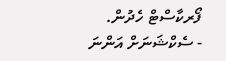ފޯރކާސްޓް ހެދުން.
- ސެކްޝަނަށް އަންނަ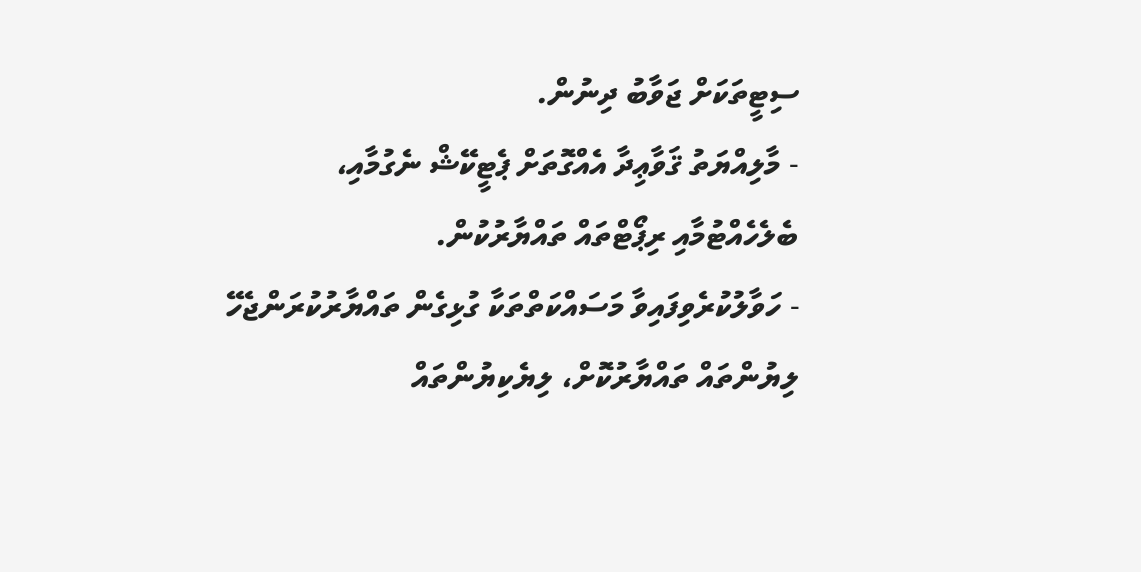ސިޓީތަކަށް ޖަވާބު ދިނުން.
- މާލިއްޔަތު ޤަވާޢިދާ އެއްގޮތަށް ޕެޓީކޭޝް ނެގުމާއި، ބެލެހެއްޓުމާއި ރިޕޯޓްތައް ތައްޔާރުކުން.
- ހަވާލުކުރެވިފައިވާ މަސައްކަތްތަކާ ގުޅިގެން ތައްޔާރުކުރަންޖެހޭ ލިޔުންތައް ތައްޔާރުކޮށް، ލިޔެކިޔުންތައް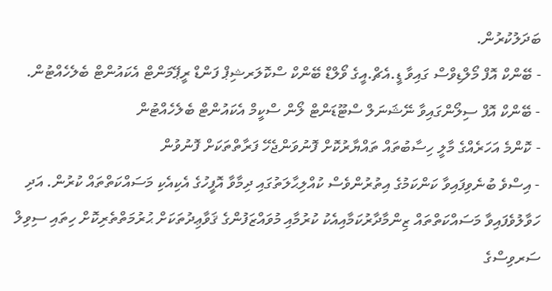ބަދަލުކުރުން.
- ބޭންކް އޮފް މޯލްޑިވްސް ގައިވާ ޑީ.އެޗް.އީގެ ވޯލްޑް ބޭންކް ސްކޮލަރޝިޕް ފަންޑް ރީޕޭމަންޓް އެކައުންޓް ބެލެހެއްޓުން.
- ބޭންކް އޮފް ސިލޯންގައިވާ ނޭޝަނަލް ސްޓޫޑަންޓް ލޯން ސްކީމް އެކައުންޓް ބެލެހެއްޓުން
- ކޮންމެ އަހަރެއްގެ މާލީ ހިސާބުތައް ތައްޔާރުކޮށް ފޮނުވަންޖެހޭ ފަރާތްތަކަށް ފޮނުވުން
- އިސްވެ ބުނެވިފައިވާ ކަންކަމުގެ އިތުރުންވެސް ކުއްލިޙާލަތުގައި ދިމާވާ އޮފީހުގެ އެކިއެކި މަސައްކަތްތައް ކުރުން. އަދި ހަވާލުވެފައިވާ މަސައްކަތްތައް ޒިންމާދާރުކަމާއިއެކު ކުރުމާއި މުވައްޒަފުންގެ ޤަވާޢިދުތަކަށް ޙުރުމަތްތެރިކޮށް ހިތައި ސިވިލް ސަރވިސްގެ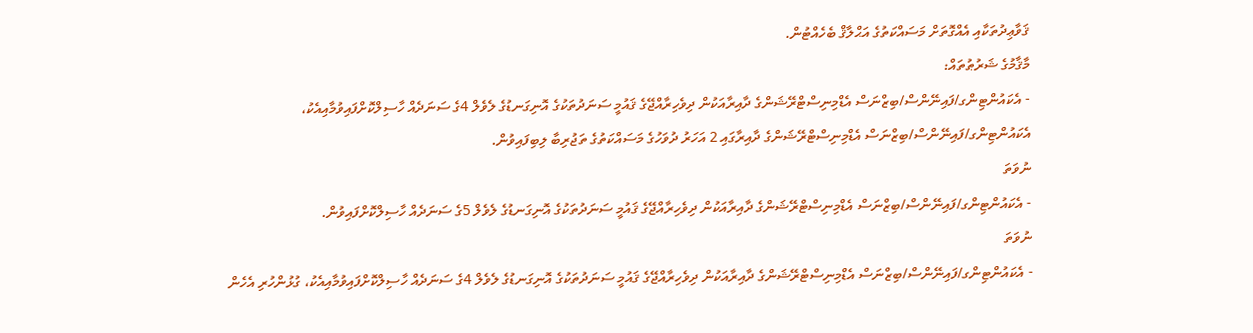ޤަވާޢިދުތަކާއި އެއްގޮތަށް މަސައްކަތުގެ އަޙްލާޤް ބެހެއްޓުން.
މާޤާމުގެ ޝަރުޠުތައް:
- އެކައުންޓިންގ/ފައިނޭންސް/ބިޒްނަސް އެޑްމިނިސްޓްރޭޝަންގެ ދާއިރާއަކުން ދިވެހިރާއްޖޭގެ ޤައުމީ ސަނަދުތަކުގެ އޮނިގަނޑުގެ ލެވެލް 4ގެ ސަނަދެއް ހާސިލްކޮށްފައިވުމާއިއެކު، އެކައުންޓިންގ/ފައިނޭންސް/ބިޒްނަސް އެޑްމިނިސްޓްރޭޝަންގެ ދާއިރާގައި 2 އަހަރު ދުވަހުގެ މަސައްކަތުގެ ތަޖުރިބާ ލިބިފައިވުން.
ނުވަތަ
- އެކައުންޓިންގ/ފައިނޭންސް/ބިޒްނަސް އެޑްމިނިސްޓްރޭޝަންގެ ދާއިރާއަކުން ދިވެހިރާއްޖޭގެ ޤައުމީ ސަނަދުތަކުގެ އޮނިގަނޑުގެ ލެވެލް 5ގެ ސަނަދެއް ހާސިލްކޮށްފައިވުން.
ނުވަތަ
- އެކައުންޓިންގ/ފައިނޭންސް/ބިޒްނަސް އެޑްމިނިސްޓްރޭޝަންގެ ދާއިރާއަކުން ދިވެހިރާއްޖޭގެ ޤައުމީ ސަނަދުތަކުގެ އޮނިގަނޑުގެ ލެވެލް 4ގެ ސަނަދެއް ހާސިލްކޮށްފައިވުމާއިއެކު، ގުޅުންހުރި އެހެން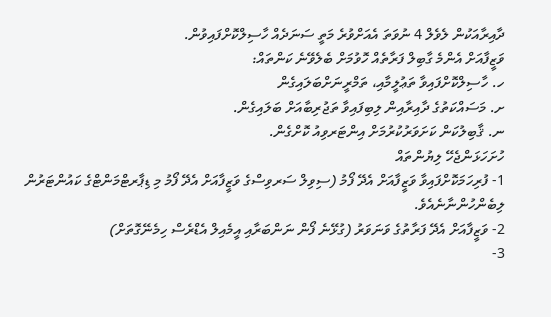ދާއިރާއަކުން ލެވެލް 4 ނުވަތަ އެއަށްވުރެ މަތީ ސަނަދެއް ހާސިލްކޮށްފައިވުން.
ވަޒީފާއަށް އެންމެ ގާބިލް ފަރާތެއް ހޮވުމަށް ބެލެވޭނެ ކަންތައް:
ހ. ހާސިލްކޮށްފައިވާ ތަޢުލީމާއި، ތަމްރީނަށްބަލައިގެން
ށ. މަސައްކަތުގެ ދާއިރާއިން ލިބިފައިވާ ތަޖުރިބާއަށް ބަލައިގެން.
ނ. ޤާބިލުކަން ކަށަވަރުކުރުމަށް އިންޓަރވިއު ކޮށްގެން.
ހުށަހަޅަންޖެހޭ ލިޔުންތައް
1- ފުރިހަމަކޮށްފައިވާ ވަޒީފާއަށް އެދޭ ފޯމު (ސިވިލް ސަރވިސްގެ ވަޒީފާއަށް އެދޭ ފޯމު މި ޑިޕާރޓްމަންޓްގެ ކައުންޓަރުން ލިބެންހުންނާނެއެވެ.
2- ވަޒީފާއަށް އެދޭ ފަރާތުގެ ވަނަވަރު (ގުޅޭނެ ފޯން ނަންބަރާއި އީމެއިލް އެޑްރެސް ހިމެނޭގޮތަށް)
3-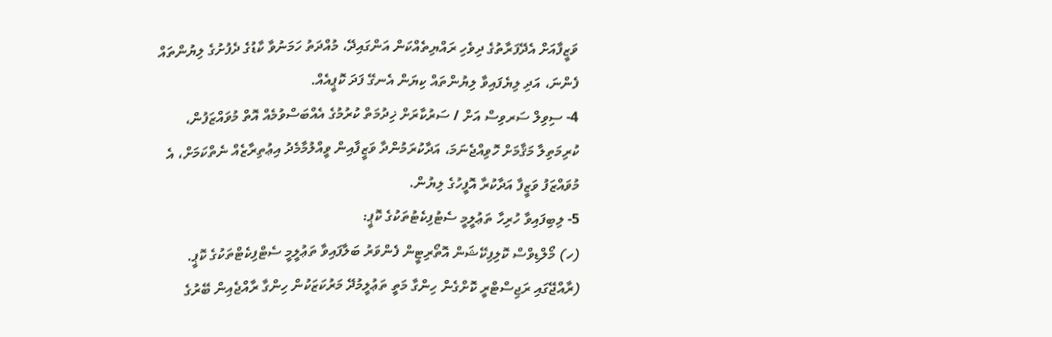ވަޒީފާއަށް އެދޭފަރާތުގެ ދިވެހި ރައްޔިތެއްކަން އަންގައިދޭ، މުއްދަތު ހަމަނުވާ ކާޑުގެ ދެފުށުގެ ލިޔުންތައް ފެންނަ، އަދި ލިޔެފައިވާ ލިޔުންތައް ކިޔަން އެނގޭ ފަދަ ކޮޕީއެއް.
4- ސިވިލް ސަރވިސް އަށް / ސަރުކާރަށް ޚިދުމަތް ކުރުމުގެ އެއްބަސްވުމެއް އޮތް މުވައްޒަފުން، ކުރިމަތިލާ މަޤާމަށް ހޮވިއްޖެނަމަ، އަދާކުރަމުންދާ ވަޒީފާއިން ވީއްލުމާމެދު އިޢުތިރާޒެއް ނެތްކަމަށް، އެ މުވައްޒަފު ވަޒީފާ އަދާކުރާ އޮފީހުގެ ލިޔުން.
5- ލިބިފައިވާ ހުރިހާ ތަޢުލީމީ ސެޓުފިކެޓުތަކުގެ ކޮޕީ:
(ހ) މޯލްޑިވްސް ކޮލިފިކޭޝަން އޮތޯރިޓީން ފެންވަރު ބަލާފައިވާ ތަޢުލީމީ ސެޓްފިކެޓްތަކުގެ ކޮޕީ. (ރާއްޖޭގައި ރަޖިސްޓްރީ ކޮށްގެން ހިންގާ މަތީ ތަޢުލީމުދޭ މަރުކަޒަކުން ހިންގާ ރާއްޖެއިން ބޭރުގެ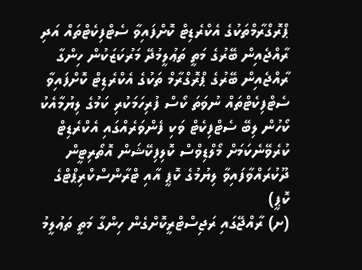ޕްރޮގްރާމްތަކުގެ އެކްރެޑިޓް ކޮށްފައިވާ ސެޓްފިކެޓްތައް އަދި ރާއްޖެއިން ބޭރުގެ މަތީ ތަޢުލީމުދޭ މަރުކަޒަކުން ހިންގާ ރާއްޖެއިން ބޭރުގެ ޕްރޮގްރާމް ތަކުގެ އެކްރެޑިޓް ކޮށްފައިވާ ސެޓްފިކެޓްތައް ނުވަތަ ކޯސް ފުރިހަމަކުރި ކަމުގެ ލިޔުމާއެކު ކޯހުން ލިބޭ ސެޓްފިކެޓް ވަކި ފެންވަރެއްގައި އެކްރެޑިޓް ކުރެވޭނެކަމަށް މޯލްޑިވްސް ކޮލިފިކޭޝަން އޮތޯރިޓީން ދޫކުރައްވާފައިވާ ލިޔުމުގެ ކޮޕީ އާއި ޓްރާންސްކްރިޕްޓްގެ ކޮޕީ)
(ށ) ރާއްޖޭގައި ރަޖިސްޓްރީކޮށްގެން ހިންގާ މަތީ ތަޢުލީމު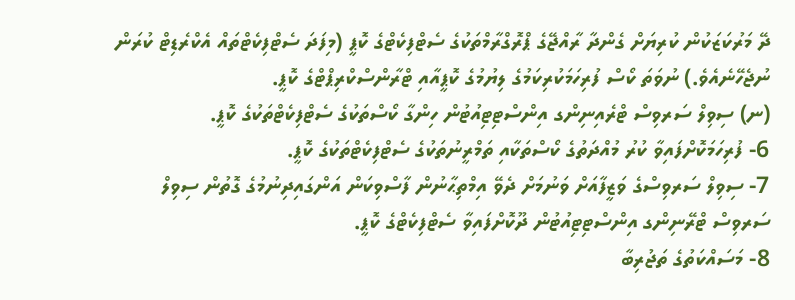ދޭ މަރުކަޒަކުން ކުރިޔަށް ގެންދާ ރާއްޖޭގެ ޕްރޮގްރާމްތަކުގެ ސެޓްފިކެޓްގެ ކޮޕީ (މިފަދަ ސެޓްފިކެޓްތައް އެކްރެޑިޓް ކުރަން ނުޖެހޭނެއެވެ.) ނުވަތަ ކޯސް ފުރިހަމަކުރިކަމުގެ ލިޔުމުގެ ކޮޕީއާއި ޓްރާންސްކްރިޕްޓްގެ ކޮޕީ.
(ނ) ސިވިލް ސަރވިސް ޓްރެއިނިންގ އިންސްޓިޓިއުޓުން ހިންގާ ކޯސްތަކުގެ ސެޓްފިކެޓްތަކުގެ ކޮޕީ.
6- ފުރިހަމަކޮށްފައިވާ ކުރު މުއްދަތުގެ ކޯސްތަކާއި ތަމްރީނުތަކުގެ ސެޓްފިކެޓްތަކުގެ ކޮޕީ.
7- ސިވިލް ސަރވިސްގެ ވަޒީފާއަށް ވަނުމަށް ދެވޭ އިމްތިޙާނުން ފާސްވިކަން އަންގައިދިނުމުގެ ގޮތުން ސިވިލް ސަރވިސް ޓްރޭނިންގ އިންސްޓިޓިއުޓުން ދޫކޮށްފައިވާ ސެޓްފިކެޓްގެ ކޮޕީ.
8- މަސައްކަތުގެ ތަޖުރިބާ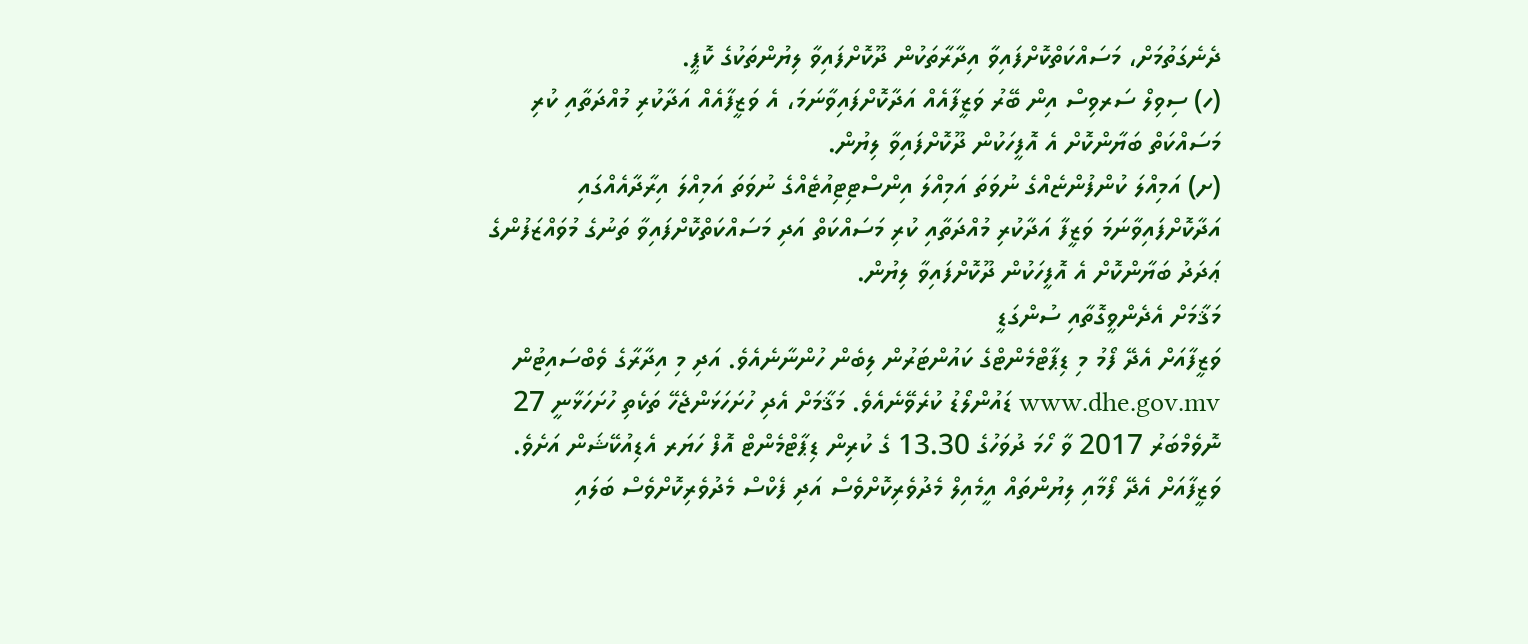ދެނެގަތުމަށް، މަސައްކަތްކޮށްފައިވާ އިދާރާތަކުން ދޫކޮށްފައިވާ ލިޔުންތަކުގެ ކޮޕީ.
(ހ) ސިވިލް ސަރވިސް އިން ބޭރު ވަޒީފާއެއް އަދާކޮށްފައިވާނަމަ، އެ ވަޒީފާއެއް އަދާކުރި މުއްދަތާއި ކުރި މަސައްކަތް ބަޔާންކޮށް އެ އޮފީހަކުން ދޫކޮށްފައިވާ ލިޔުން.
(ށ) އަމިއްލަ ކުންފުންޏެއްގެ ނުވަތަ އަމިއްލަ އިންސްޓިޓިއުޓެއްގެ ނުވަތަ އަމިއްލަ އިރާދާއެއްގައި އަދާކޮށްފައިވާނަމަ ވަޒީފާ އަދާކުރި މުއްދަތާއި ކުރި މަސައްކަތް އަދި މަސައްކަތްކޮށްފައިވާ ތަނުގެ މުވައްޒަފުންގެ ޢަދަދު ބަޔާންކޮށް އެ އޮފީހަކުން ދޫކޮށްފައިވާ ލިޔުން.
މަޤާމަށް އެދެންވީގޮތާއި ސުންގަޑީ
ވަޒީފާއަށް އެދޭ ފޯމު މި ޑިޕާޓްމެންޓްގެ ކައުންޓަރުން ލިބެން ހުންނާނެއެވެ. އަދި މި އިދާރާގެ ވެބްސައިޓުން www.dhe.gov.mv ޑައުންލޯޑު ކުރެވޭނެއެވެ. މަޤާމަށް އެދި ހުށަހަޅަންޖެހޭ ތަކެތި ހުށަހަޅާނީ 27 ނޮވެމްބަރު 2017 ވާ ހޯމަ ދުވަހުގެ 13.30 ގެ ކުރިން ޑިޕާޓްމެންޓް އޮފް ހަޔަރ އެޑިއުކޭޝަން އަށެވެ. ވަޒީފާއަށް އެދޭ ފޯމާއި ލިޔުންތައް އީމެއިލް މެދުވެރިކޮށްވެސް އަދި ފެކްސް މެދުވެރިކޮށްވެސް ބަލައި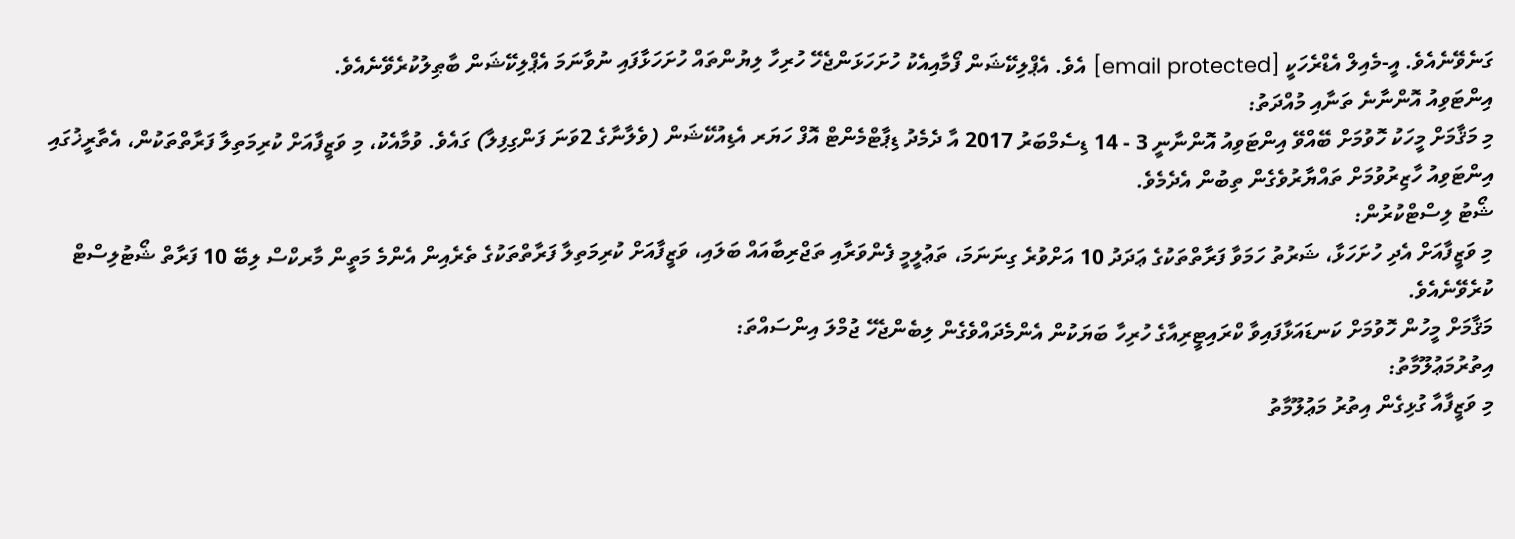ގަނެވޭނެއެވެ. އީ-މެއިލް އެޑްރެހަކީ [email protected] އެވެ. އެޕްލިކޭޝަން ފޯމާއިއެކު ހުށަހަޅަންޖެހޭ ހުރިހާ ލިޔުންތައް ހުށަހަޅާފައި ނުވާނަމަ އެޕްލިކޭޝަން ބާޠިލުކުރެވޭނެއެވެ.
އިންޓަވިއު އޮންނާނެ ތަނާއި މުއްދަތު:
މި މަޤާމަށް މީހަކު ހޮވުމަށް ބޭއްވޭ އިންޓަވިއު އޮންނާނީ 3 - 14 ޑިސެމްބަރު 2017 އާ ދެމެދު ޑިޕާޓްމެންޓް އޮފް ހަޔަރ އެޑިއުކޭޝަން (ވެލާނާގެ 2ވަނަ ފަންގިފިލާ) ގައެވެ. ވުމާއެކު، މި ވަޒީފާއަށް ކުރިމަތިލާ ފަރާތްތަކުން، އެތާރީޚުގައި އިންޓަވިއު ހާޒިރުވުމަށް ތައްޔާރުވެގެން ތިބުން އެދެމެވެ.
ޝޯޓު ލިސްޓްކުރުން:
މި ވަޒީފާއަށް އެދި ހުށަހަޅާ، ޝަރުތު ހަމަވާ ފަރާތްތަކުގެ ޢަދަދު 10 އަށްވުރެ ގިނަނަމަ، ތަޢުލީމީ ފެންވަރާއި ތަޖްރިބާއައް ބަލައި، ވަޒީފާއަށް ކުރިމަތިލާ ފަރާތްތަކުގެ ތެރެއިން އެންމެ މަތީން މާރކްސް ލިބޭ 10 ފަރާތް ޝޯޓުލިސްޓް ކުރެވޭނެއެވެ.
މަޤާމަށް މީހުން ހޮވުމަށް ކަނޑައަޅާފައިވާ ކްރައިޓީރިއާގެ ހުރިހާ ބަޔަކުން އެންމެދައްވެގެން ލިބެންޖެހޭ ޖުމްލަ އިންސައްތަ:
އިތުރުމަޢުލޫމާތު:
މި ވަޒީފާއާ ގުޅިގެން އިތުރު މަޢުލޫމާތު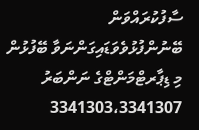ސާފުކުރައްވަން ބޭނުންފުޅުވެވަޑައިގަންނަވާ ބޭފުޅުން މި ޑިޕާރޓްމަންޓްގެ ނަންބަރު 3341303،3341307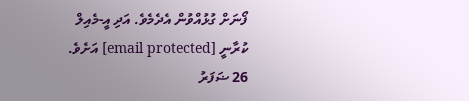ފޯނަށް ގުޅުއްވުން އެދެމެވެ. އަދި އީ-މެއިލް ކުރާނީ [email protected] އަށެވެ.
26 ޟަފަރު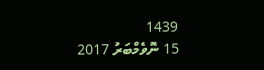1439
15 ނޮވެމްބަރު 2017